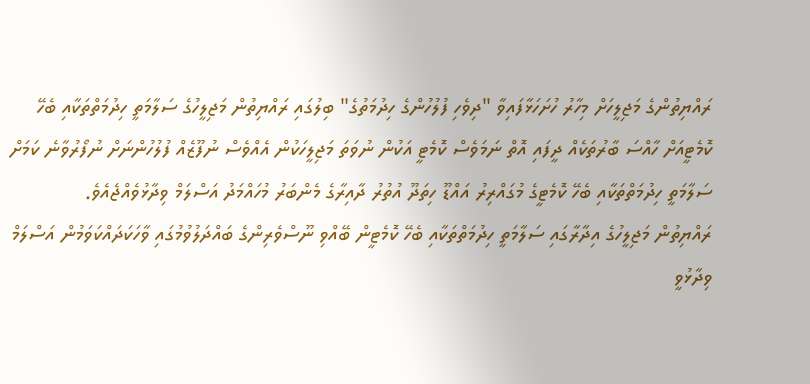ރައްޔިތުންގެ މަޖިލީހަށް މިހާރު ހުށަހަޅާފައިވާ "ދިވެހި ފުލުހުންގެ ހިދުމަތުގެ" ބިލުގައި ރައްޔިތުން މަޖިލީހުގެ ސަލާމަތީ ހިދުމަތްތަކާއި ބެހޭ ކޮމެޓީއަށް ހާއްސަ ބާރުތަކެއް ދީފައި އޮތް ނަމަވެސް ކޮމެޓީ އަކުން ނުވަތަ މަޖިލީހަކުން އެއްވެސް ނުފޫޒެއް ފުލުހުންނަށް ނުފޯރުވާނެ ކަމަށް ސަލާމަތީ ހިދުމަތްތަކާއި ބެހޭ ކޮމެޓީގެ މުގައްރިރު އައްޑޫ ހިތަދޫ އުތުރު ދާއިރާގެ މެންބަރު މުހައްމަދު އަސްލަމް ވިދާޅުވެއްޖެއެވެ.
ރައްޔިތުން މަޖިލީހުގެ އިދާރާގައި ސަލާމަތީ ހިދުމަތްތަކާއި ބެހޭ ކޮމެޓީން ބޭއްވި ނޫސްވެރިންގެ ބައްދަލުވުމުގައި ވާހަކަދައްކަވަމުން އަސްލަމް ވިދާޅުވީ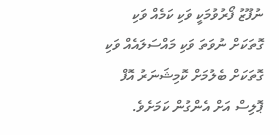ނުފޫޒު ފޯރުވުމަކީ ވަކި ކަމެއް ވަކި ގޮތަކަށް ނުވަތަ ވަކި މައްސަލައެއް ވަކި ގޮތަކަށް ބެލުމަށް ކޮމިޝަނަރު އޮފް ޕޮލިސް އަށް އެންގުން ކަމަށެވެ.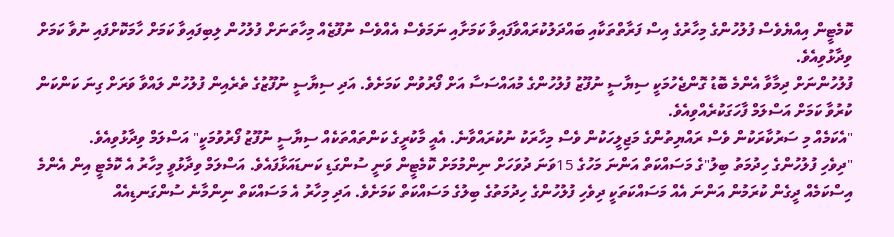ކޮމެޓީން އިއްޔެވެސް ފުލުހުންގެ މިހާރުގެ އިސް ފަރާތްތަކާއި ބައްދަލުކުރައްވާފައިވާ ކަމަށާއި ނަމަވެސް އެއްވެސް ނުފޫޒެއް މިހާތަނަށް ފުލުހުން ލިބިފައިވާ ކަމަށް ހާމަކޮށްފައި ނުވާ ކަމަށް ވިދާޅުވިއެވެ.
ފުލުހުންނަށް ދިމާވާ އެންމެ ބޮޑު ގޮންޖެހުމަކީ ސިޔާސީ ނުފޫޒު ފުލުހުންގެ މުއައްސަސާ އަށް ފޯރުވުން ކަމަށެވެ. އަދި ސިޔާސީ ނުފޫޒުގެ ތެރެއިން ފުލުހުން ލައްވާ ވަރަށް ގިނަ ކަންކަން ކުރުވާ ކަމަށް އަސްލަމް ފާހަގަކުރެއްވިއެވެ.
"އެކަމެއް މި ސަރުކާރަކުން ވެސް ރައްޔިތުންގެ މަޖިލީހަކުން ވެސް މިހާރަކު ނުކުރައްވާނެ. އެއީ މާކުރީގެ ކަންތައްތަކެއް ސިޔާސީ ނުފޫޒު ފޯރުވުމަކީ" އަސްލަމް ވިދާޅުވިއެވެ.
"ދިވެހި ފުލުހުންގެ ހިދުމަތު ބިލު"ގެ މަސައްކަތް އަންނަ މަހުގެ 15ވަނަ ދުވަހަށް ނިންމުމަށް ކޮމެޓީން ވަނީ ސުންގަޑި ކަނޑައަޅާފައެވެ. އަސްލަމް ވިދާޅުވީ މިހާރު އެ ކޮމެޓީ އިން އެންމެ އިސްކަމެއް ދީގެން ކުރަމުން އަންނަ އެއް މަސައްކަތަކީ ދިވެހި ފުލުހުންގެ ހިދުމަތުގެ ބިލުގެ މަސައްކަތް ކަމަށެވެ. އަދި މިހާރު އެ މަސައްކަތް ނިންމާނެ ސުންގަނޑިއެއް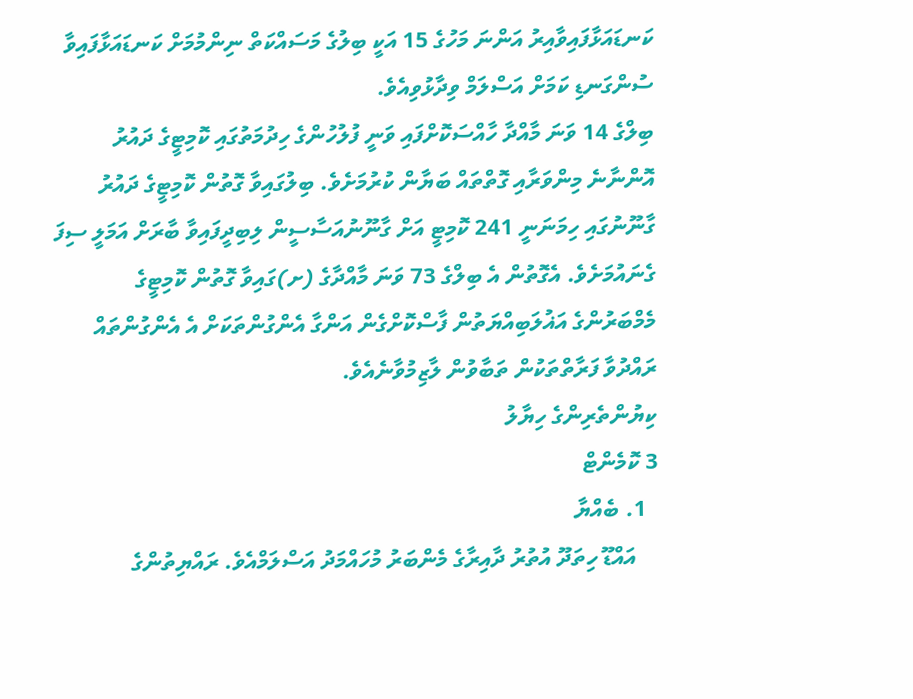ކަނޑައަޅާފައިވާއިރު އަންނަ މަހުގެ 15 އަކީ ބިލުގެ މަސައްކަތް ނިންމުމަށް ކަނޑައަޅާފައިވާ ސުންގަނޑި ކަމަށް އަސްލަމް ވިދާޅުވިއެވެ.
ބިލްގެ 14 ވަނަ މާއްދާ ހާއްސަކޮށްފައި ވަނީ ފުލުހުންގެ ހިދުމަތުގައި ކޮމިޓީގެ ދައުރު އޮންނާނެ މިންވަރާއި ގޮތްތައް ބަޔާން ކުރުމަށެވެ. ބިލުގައިވާ ގޮތުން ކޮމިޓީގެ ދައުރު ގާނޫނުގައި ހިމަނަނީ 241 ކޮމިޓީ އަށް ގާނޫނުއަސާސީން ލިބިދީފައިވާ ބާރަށް އަމަލީ ސިފަ ގެނައުމަށެވެ. އެގޮތުން އެ ބިލްގެ 73 ވަނަ މާއްދާގެ (ށ)ގައިވާ ގޮތުން ކޮމިޓީގެ މެމްބަރުންގެ އަޣުލަބިއްޔަތުން ފާސްކޮށްގެން އަންގާ އެންގުންތަކަށް އެ އެންގުންތައް ރައްދުވާ ފަރާތްތަކުން ތަބާވުން ލާޒިމުވާނެއެވެ.
ކިޔުންތެރިންގެ ހިޔާލު
3 ކޮމެންޓް
  1. ބެއްޔާ
    އައްޑޫ ހިތަދޫ އުތުރު ދާއިރާގެ މެންބަރު މުހައްމަދު އަސްލަމްއެވެ. ރައްޔިތުންގެ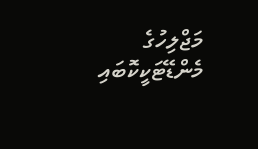މަޖްލިހުގެ މެންޑޭޓަކީކޮބައި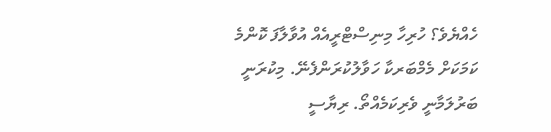ހެއްޔެވެ؟ ހުރިހާ މިނިސްޓްރީއެއް އުވާލާފަ ކޮންމެ ކަމަކަށް މެމްބަރކާ ހަވާލުކުރަންފެނޭ. މިކުރަނީ ބަރުލަމާނީ ވެރިކަމެއްތޯ. ރިޔާސީ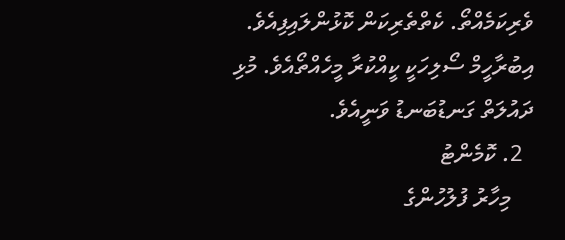ވެރިކަމެއްތޯ. ކެތްތެރިކަން ކޮޅުންލައިފިއެވެ. އިބުރާހީމް ސޯލިހަކީ ކީއްކުރާ މީހެއްތޯއެވެ. މުޅި ދައުލަތް ގަނޑުބަނޑު ވަނީއެވެ.
  2. ކޮމެންޓު
    މިހާރު ފުލުހުންގެ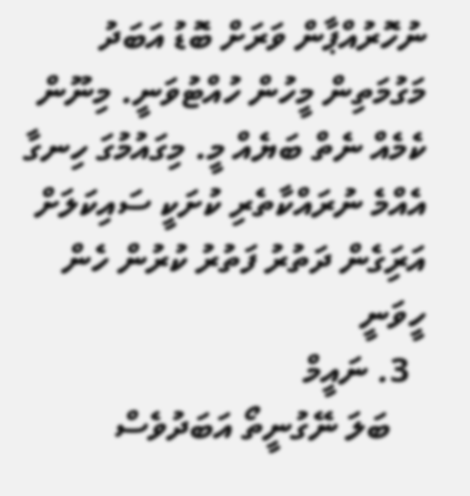ނުހޮރުއްޕާން ވަރަށް ބޮޑު އަބަދު މަގުމަތިން މީހުން ހުއްޓުވަނީ. މިނޫން ކެމެއް ނެތް ބަޔެއް މީ. މިގައުމުގަ ހިނގާ އެއްމެ ނުރައްކާތެރި ކުށަކީ ސައިކަލަށް އަރަިގެން ދަތުރު ފަތުރު ކުރުން ހެން ހީވަނީ
  3. ނައީމް
    ބަލަ ނޭގުނީތޯ އަބަދުވެސް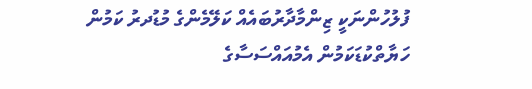ފުލުހުންނަކީ ޒިންމާދާރުބައެއް ކަލޭމެންގެ މުޑުދރު ކަމުން ހަޔާތްކުޑަކަމުން އެމުއައްސަސާގެ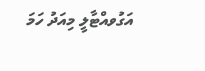އަގުވއްޓާލީ މިއަދު ހަމަ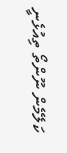ކަލޭމެން ނޫންތޯ ތިއުޅެނީ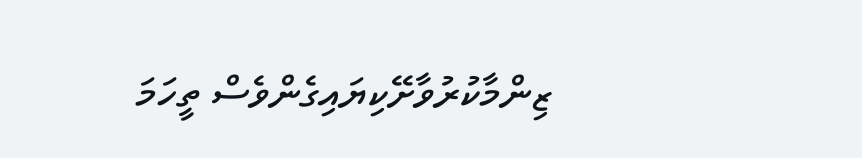ޒިންމާކުރުވާށޭކިޔައިގެންވެސް ތީހަމަ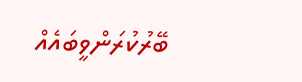ބޭރުކުރަންވީބައެއް